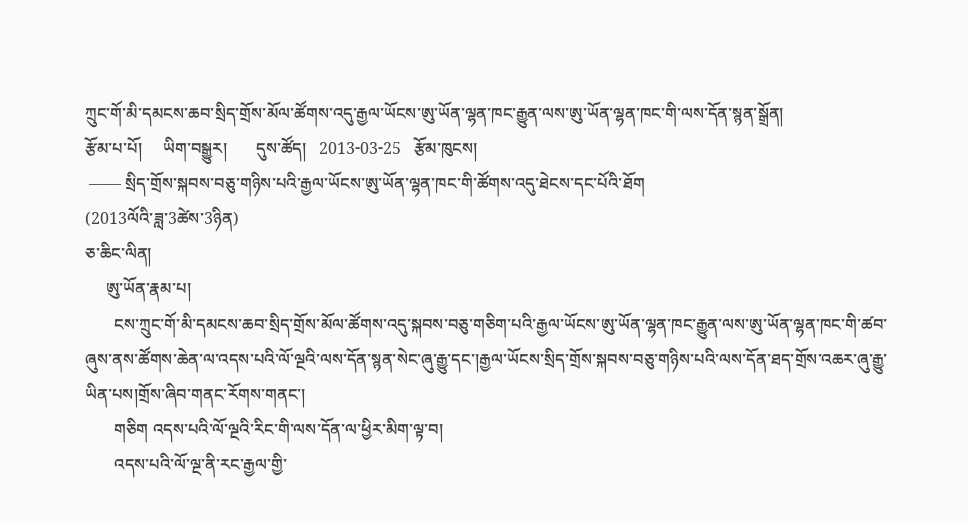ཀྲུང་གོ་མི་དམངས་ཆབ་སྲིད་གྲོས་མོལ་ཚོགས་འདུ་རྒྱལ་ཡོངས་ཨུ་ཡོན་ལྷན་ཁང་རྒྱུན་ལས་ཨུ་ཡོན་ལྷན་ཁང་གི་ལས་དོན་སྙན་སྒྲོན།
རྩོམ་པ་པོ།     ཡིག་བསྒྱུར།       དུས་ཚོད།   2013-03-25   རྩོམ་ཁུངས།
 —— སྲིད་གྲོས་སྐབས་བཅུ་གཉིས་པའི་རྒྱལ་ཡོངས་ཨུ་ཡོན་ལྷན་ཁང་གི་ཚོགས་འདུ་ཐེངས་དང་པོའི་ཐོག
(2013ལོའི་ཟླ་3ཚེས་3ཉིན)
ཅ་ཆིང་ལིན།
     ཨུ་ཡོན་རྣམ་པ།
       ངས་ཀྲུང་གོ་མི་དམངས་ཆབ་སྲིད་གྲོས་མོལ་ཚོགས་འདུ་སྐབས་བཅུ་གཅིག་པའི་རྒྱལ་ཡོངས་ཨུ་ཡོན་ལྷན་ཁང་རྒྱུན་ལས་ཨུ་ཡོན་ལྷན་ཁང་གི་ཚབ་ཞུས་ནས་ཚོགས་ཆེན་ལ་འདས་པའི་ལོ་ལྔའི་ལས་དོན་སྙན་སེང་ཞུ་རྒྱུ་དང་།རྒྱལ་ཡོངས་སྲིད་གྲོས་སྐབས་བཅུ་གཉིས་པའི་ལས་དོན་ཐད་གྲོས་འཆར་ཞུ་རྒྱུ་ཡིན་པས།གྲོས་ཞིབ་གནང་རོགས་གནང་།
       གཅིག འདས་པའི་ལོ་ལྔའི་རིང་གི་ལས་དོན་ལ་ཕྱིར་མིག་ལྟ་བ།
       འདས་པའི་ལོ་ལྔ་ནི་རང་རྒྱལ་གྱི་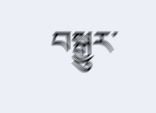བསྒྱུར་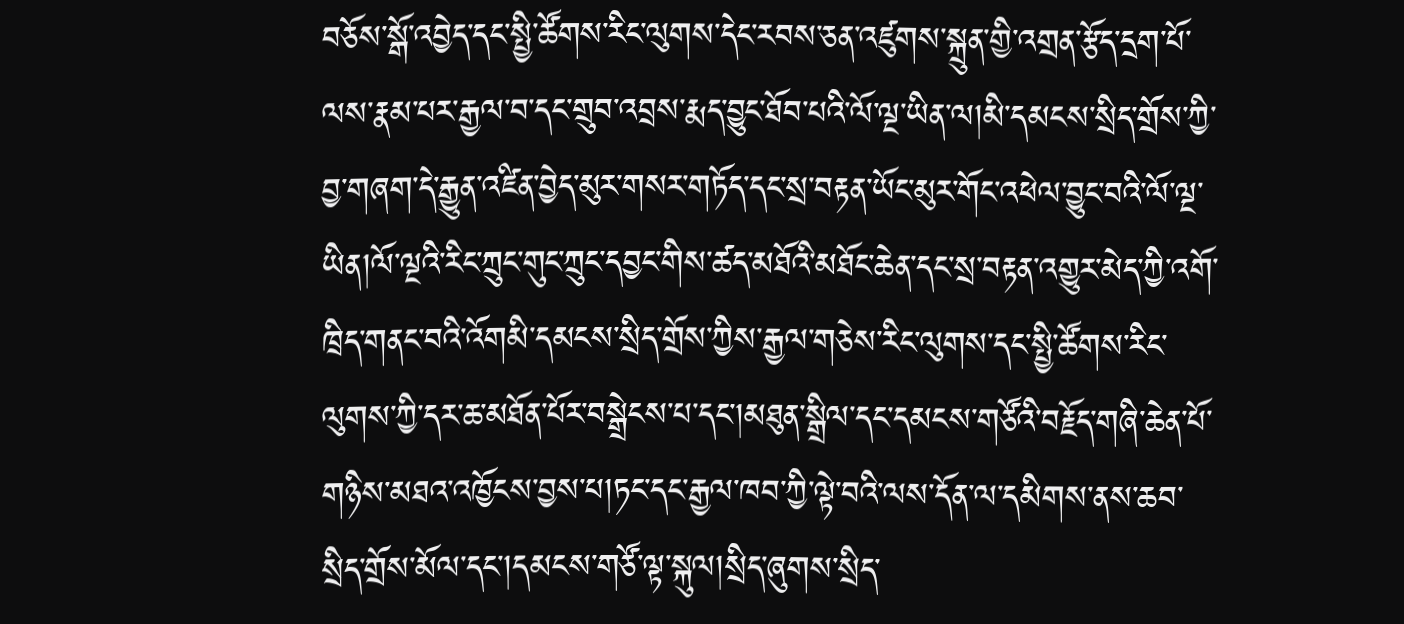བཅོས་སྒོ་འབྱེད་དང་སྤྱི་ཚོགས་རིང་ལུགས་དེང་རབས་ཅན་འཛུགས་སྐྲུན་གྱི་འགྲན་རྩོད་དྲག་པོ་ལས་རྣམ་པར་རྒྱལ་བ་དང་གྲུབ་འབྲས་རྨད་བྱུང་ཐོབ་པའི་ལོ་ལྔ་ཡིན་ལ།མི་དམངས་སྲིད་གྲོས་ཀྱི་བྱ་གཞག་དེ་རྒྱུན་འཛིན་བྱེད་མུར་གསར་གཏོད་དང་སྲ་བརྟན་ཡོང་མུར་གོང་འཕེལ་བྱུང་བའི་ལོ་ལྔ་ཡིན།ལོ་ལྔའི་རིང་ཀྲུང་གུང་ཀྲུང་དབྱང་གིས་ཚད་མཐོའི་མཐོང་ཆེན་དང་སྲ་བརྟན་འགྱུར་མེད་ཀྱི་འགོ་ཁྲིད་གནང་བའི་འོགམི་དམངས་སྲིད་གྲོས་ཀྱིས་རྒྱལ་གཅེས་རིང་ལུགས་དང་སྤྱི་ཚོགས་རིང་ལུགས་ཀྱི་དར་ཆ་མཐོན་པོར་བསྒྲེངས་པ་དང་།མཐུན་སྒྲིལ་དང་དམངས་གཙོའི་བརྗོད་གཞི་ཆེན་པོ་གཉིས་མཐའ་འཁྱོངས་བྱས་པ།ཏང་དང་རྒྱལ་ཁབ་ཀྱི་ལྟེ་བའི་ལས་དོན་ལ་དམིགས་ནས་ཆབ་སྲིད་གྲོས་མོལ་དང་།དམངས་གཙོ་ལྟ་སྐུལ།སྲིད་ཞུགས་སྲིད་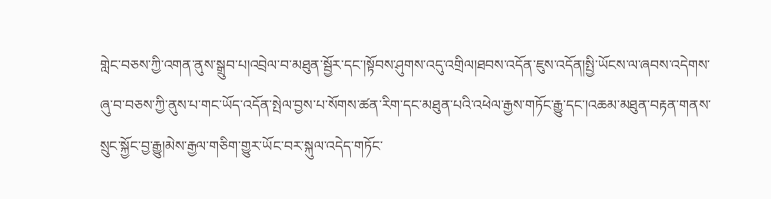གླེང་བཅས་ཀྱི་འགན་ནུས་སྒྲུབ་པ།འབྲེལ་བ་མཐུན་སྦྱོར་དང་།སྟོབས་ཤུགས་འདུ་འགྲིལ།ཐབས་འདོན་ཇུས་འདོན།སྤྱི་ཡོངས་ལ་ཞབས་འདེགས་ཞུ་བ་བཅས་ཀྱི་ནུས་པ་གང་ཡོད་འདོན་སྤེལ་བྱས་པ་སོགས་ཚན་རིག་དང་མཐུན་པའི་འཕེལ་རྒྱས་གཏོང་རྒྱུ་དང་།འཆམ་མཐུན་བརྟན་གནས་སྲུང་སྐྱོང་བྱ་རྒྱུ།མེས་རྒྱལ་གཅིག་གྱུར་ཡོང་བར་སྐུལ་འདེད་གཏོང་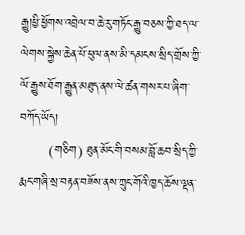རྒྱུ།ཕྱི་ཕྱོགས་འབྲེལ་བ་ཆེ་རུ་གཏོང་རྒྱུ་བཅས་ཀྱི་ཐད་ལ་ལེགས་སྐྱེས་ཆེན་པོ་ཕུལ་ནས་མི་དམངས་སྲིད་གྲོས་ཀྱི་ལོ་རྒྱུས་ཐོག་རྒྱུན་མཐུད་ནས་ལེ་ཚན་གསར་པ་ཞིག་བཀོད་ཡོད།
       (གཅིག) ཐུན་མོང་གི་བསམ་བློ་ཆབ་སྲིད་ཀྱི་རྨང་གཞི་སྲ་བརྟན་བཟོས་ནས་ཀྲུང་གོའི་ཁྱད་ཆོས་ལྡན་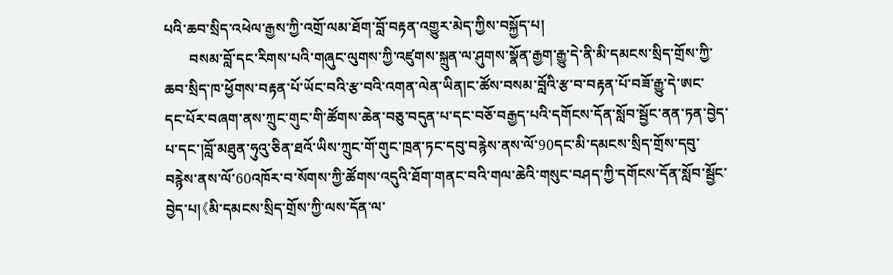པའི་ཆབ་སྲིད་འཕེལ་རྒྱས་ཀྱི་འགྲོ་ལམ་ཐོག་བློ་བརྟན་འགྱུར་མེད་ཀྱིས་བསྐྱོད་པ།
       བསམ་བློ་དང་རིགས་པའི་གཞུང་ལུགས་ཀྱི་འཛུགས་སྐྲུན་ལ་ཤུགས་སྣོན་རྒྱག་རྒྱུ་དེ་ནི་མི་དམངས་སྲིད་གྲོས་ཀྱི་ཆབ་སྲིད་ཁ་ཕྱོགས་བརྟན་པོ་ཡོང་བའི་རྩ་བའི་འགན་ལེན་ཡིན།ང་ཚོས་བསམ་བློའི་རྩ་བ་བརྟན་པོ་བཟོ་རྒྱུ་དེ་ཨང་དང་པོར་བཞག་ནས་ཀྲུང་གུང་གི་ཚོགས་ཆེན་བཅུ་བདུན་པ་དང་བཅོ་བརྒྱད་པའི་དགོངས་དོན་སློབ་སྦྱོང་ནན་ཏན་བྱེད་པ་དང་།བློ་མཐུན་ཧུའུ་ཅིན་ཐའོ་ཡིས་ཀྲུང་གོ་གུང་ཁྲན་ཏང་དབུ་བརྙེས་ནས་ལོ་90དང་མི་དམངས་སྲིད་གྲོས་དབུ་བརྙེས་ནས་ལོ་60འཁོར་བ་སོགས་ཀྱི་ཚོགས་འདུའི་ཐོག་གནང་བའི་གལ་ཆེའི་གསུང་བཤད་ཀྱི་དགོངས་དོན་སློབ་སྦྱོང་བྱེད་པ།《མི་དམངས་སྲིད་གྲོས་ཀྱི་ལས་དོན་ལ་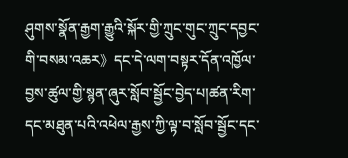ཤུགས་སྣོན་རྒྱག་རྒྱུའི་སྐོར་གྱི་ཀྲུང་གུང་ཀྲུང་དབྱང་གི་བསམ་འཆར》དང་དེ་ལག་བསྟར་དོན་འཁྱོལ་བྱས་ཚུལ་གྱི་སྙན་ཞུར་སློབ་སྦྱོང་བྱེད་པ།ཚན་རིག་དང་མཐུན་པའི་འཕེལ་རྒྱས་ཀྱི་ལྟ་བ་སློབ་སྦྱོང་དང་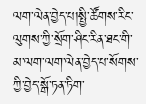ལག་ལེན་བྱེད་པ།སྤྱི་ཚོགས་རིང་ལུགས་ཀྱི་སྲོག་ཤིང་རིན་ཐང་གི་མ་ལག་ལག་ལེན་བྱེད་པ་སོགས་ཀྱི་བྱེད་སྒོ་ཏན་ཏིག་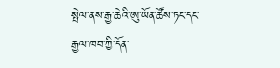སྤེལ་ནས་རྒྱ་ཆེའི་ཨུ་ཡོན་ཚོས་ཏང་དང་རྒྱལ་ཁབ་ཀྱི་དོན་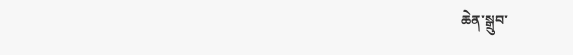ཆེན་སྒྲུབ་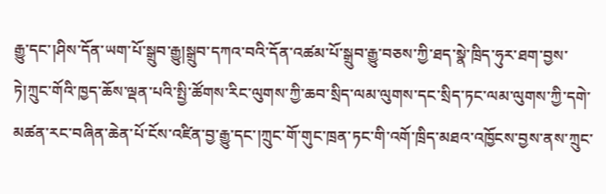རྒྱུ་དང་།ཤིས་དོན་ཡག་པོ་སྒྲུབ་རྒྱུ།སྒྲུབ་དཀའ་བའི་དོན་འཚམ་པོ་སྒྲུབ་རྒྱུ་བཅས་ཀྱི་ཐད་སྣེ་ཁྲིད་ཧུར་ཐག་བྱས་ཏེ།ཀྲུང་གོའི་ཁྱད་ཆོས་ལྡན་པའི་སྤྱི་ཚོགས་རིང་ལུགས་ཀྱི་ཆབ་སྲིད་ལམ་ལུགས་དང་སྲིད་ཏང་ལམ་ལུགས་ཀྱི་དགེ་མཚན་རང་བཞིན་ཆེན་པོ་ངོས་འཛིན་བྱ་རྒྱུ་དང་།ཀྲུང་གོ་གུང་ཁྲན་ཏང་གི་འགོ་ཁྲིད་མཐའ་འཁྱོངས་བྱས་ནས་ཀྲུང་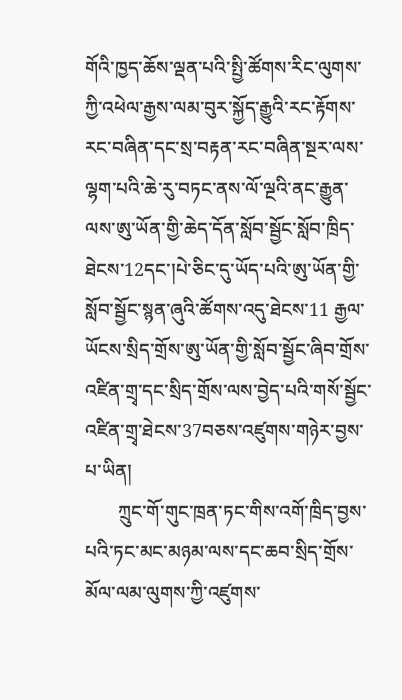གོའི་ཁྱད་ཆོས་ལྡན་པའི་སྤྱི་ཚོགས་རིང་ལུགས་ཀྱི་འཕེལ་རྒྱས་ལམ་བུར་སྐྱོད་རྒྱུའི་རང་རྟོགས་རང་བཞིན་དང་སྲ་བརྟན་རང་བཞིན་སྔར་ལས་ལྷག་པའི་ཆེ་རུ་བཏང་ནས་ལོ་ལྔའི་ནང་རྒྱུན་ལས་ཨུ་ཡོན་གྱི་ཆེད་དོན་སློབ་སྦྱོང་སློབ་ཁྲིད་ཐེངས་12དང་།པེ་ཅིང་དུ་ཡོད་པའི་ཨུ་ཡོན་གྱི་སློབ་སྦྱོང་སྙན་ཞུའི་ཚོགས་འདུ་ཐེངས་11 རྒྱལ་ཡོངས་སྲིད་གྲོས་ཨུ་ཡོན་གྱི་སློབ་སྦྱོང་ཞིབ་གྲོས་འཛིན་གྲྭ་དང་སྲིད་གྲོས་ལས་བྱེད་པའི་གསོ་སྦྱོང་འཛིན་གྲྭ་ཐེངས་37བཅས་འཛུགས་གཉེར་བྱས་པ་ཡིན།
       ཀྲུང་གོ་གུང་ཁྲན་ཏང་གིས་འགོ་ཁྲིད་བྱས་པའི་ཏང་མང་མཉམ་ལས་དང་ཆབ་སྲིད་གྲོས་མོལ་ལམ་ལུགས་ཀྱི་འཛུགས་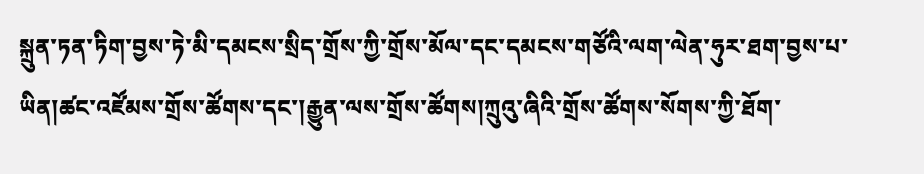སྐྲུན་ཏན་ཏིག་བྱས་ཏེ་མི་དམངས་སྲིད་གྲོས་ཀྱི་གྲོས་མོལ་དང་དམངས་གཙོའི་ལག་ལེན་ཧུར་ཐག་བྱས་པ་ཡིན།ཚང་འཛོམས་གྲོས་ཚོགས་དང་།རྒྱུན་ལས་གྲོས་ཚོགས།ཀྲུའུ་ཞིའི་གྲོས་ཚོགས་སོགས་ཀྱི་ཐོག་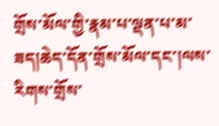གྲོས་མོལ་གྱི་རྣམ་པ་ལྡན་པ་མ་ཟད།ཆེད་དོན་གྲོས་མོལ་དང་།ལས་རིགས་གྲོས་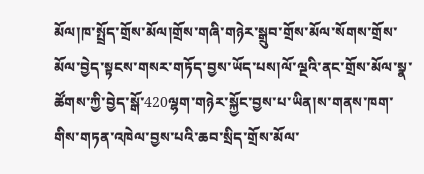མོལ།ཁ་སྤྲོད་གྲོས་མོལ།གྲོས་གཞི་གཉེར་སྒྲུབ་གྲོས་མོལ་སོགས་གྲོས་མོལ་བྱེད་སྟངས་གསར་གཏོད་བྱས་ཡོད་པས།ལོ་ལྔའི་ནང་གྲོས་མོལ་སྣ་ཚོགས་ཀྱི་བྱེད་སྒོ་420ལྷག་གཉེར་སྐྱོང་བྱས་པ་ཡིན།ས་གནས་ཁག་གིས་གཏན་འཁེལ་བྱས་པའི་ཆབ་སྲིད་གྲོས་མོལ་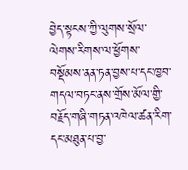བྱེད་སྟངས་ཀྱི་ལུགས་སྲོལ་ལེགས་རིགས་ལ་ཕྱོགས་བསྡོམས་ནན་ཏན་བྱས་པ་དང་ཁྱབ་གདལ་བཏང་ནས་གྲོས་མོལ་གྱི་བརྗོད་གཞི་གཏན་འཁེལ་ཚན་རིག་དང་མཐུན་པ་བྱ་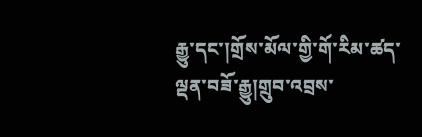རྒྱུ་དང་།གྲོས་མོལ་གྱི་གོ་རིམ་ཚད་ལྡན་བཟོ་རྒྱུ།གྲུབ་འབྲས་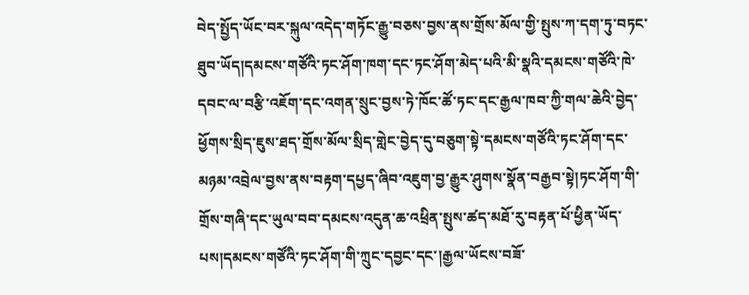བེད་སྤྱོད་ཡོང་བར་སྐུལ་འདེད་གཏོང་རྒྱུ་བཅས་བྱས་ནས་གྲོས་མོལ་གྱི་སྤུས་ཀ་དག་ཏུ་བཏང་ཐུབ་ཡོད།དམངས་གཙོའི་ཏང་ཤོག་ཁག་དང་ཏང་ཤོག་མེད་པའི་མི་སྣའི་དམངས་གཙོའི་ཁེ་དབང་ལ་བརྩི་འཇོག་དང་འགན་སྲུང་བྱས་ཏེ་ཁོང་ཚོ་ཏང་དང་རྒྱལ་ཁབ་ཀྱི་གལ་ཆེའི་བྱེད་ཕྱོགས་སྲིད་ཇུས་ཐད་གྲོས་མོལ་སྲིད་གླེང་བྱེད་དུ་བཅུག་སྟེ་དམངས་གཙོའི་ཏང་ཤོག་དང་མཉམ་འབྲེལ་བྱས་ནས་བརྟག་དཔྱད་ཞིབ་འཇུག་བྱ་རྒྱུར་ཤུགས་སྣོན་བརྒྱབ་སྟེ།ཏང་ཤོག་གི་གྲོས་གཞི་དང་ཡུལ་བབ་དམངས་འདུན་ཆ་འཕྲིན་སྤུས་ཚད་མཐོ་རུ་བརྟན་པོ་ཕྱིན་ཡོད་པས།དམངས་གཙོའི་ཏང་ཤོག་གི་ཀྲུང་དབྱང་དང་།རྒྱལ་ཡོངས་བཟོ་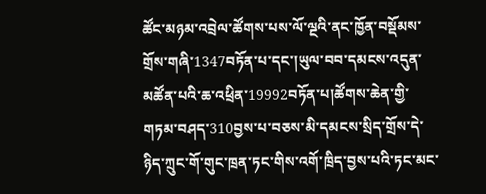ཚོང་མཉམ་འབྲེལ་ཚོགས་པས་ལོ་ལྔའི་ནང་ཁྱོན་བསྡོམས་གྲོས་གཞི་1347བཏོན་པ་དང་།ཡུལ་བབ་དམངས་འདུན་མཚོན་པའི་ཆ་འཕྲིན་19992བཏོན་པ།ཚོགས་ཆེན་གྱི་གཏམ་བཤད་310བྱས་པ་བཅས་མི་དམངས་སྲིད་གྲོས་དེ་ཉིད་ཀྲུང་གོ་གུང་ཁྲན་ཏང་གིས་འགོ་ཁྲིད་བྱས་པའི་ཏང་མང་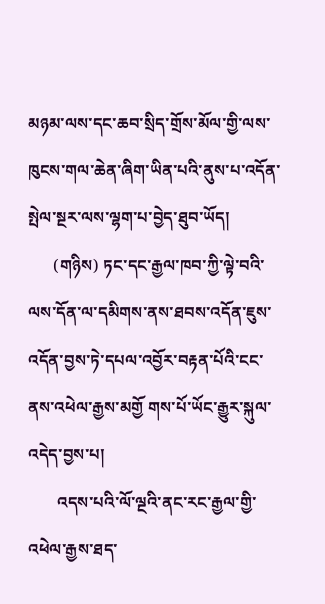མཉམ་ལས་དང་ཆབ་སྲིད་གྲོས་མོལ་གྱི་ལས་ཁུངས་གལ་ཆེན་ཞིག་ཡིན་པའི་ནུས་པ་འདོན་སྤེལ་སྔར་ལས་ལྷག་པ་བྱེད་ཐུབ་ཡོད།
      (གཉིས) ཏང་དང་རྒྱལ་ཁབ་ཀྱི་ལྟེ་བའི་ལས་དོན་ལ་དམིགས་ནས་ཐབས་འདོན་ཇུས་འདོན་བྱས་ཏེ་དཔལ་འབྱོར་བརྟན་པོའི་ངང་ནས་འཕེལ་རྒྱས་མགྱོ གས་པོ་ཡོང་རྒྱུར་སྐུལ་འདེད་བྱས་པ།
       འདས་པའི་ལོ་ལྔའི་ནང་རང་རྒྱལ་གྱི་འཕེལ་རྒྱས་ཐད་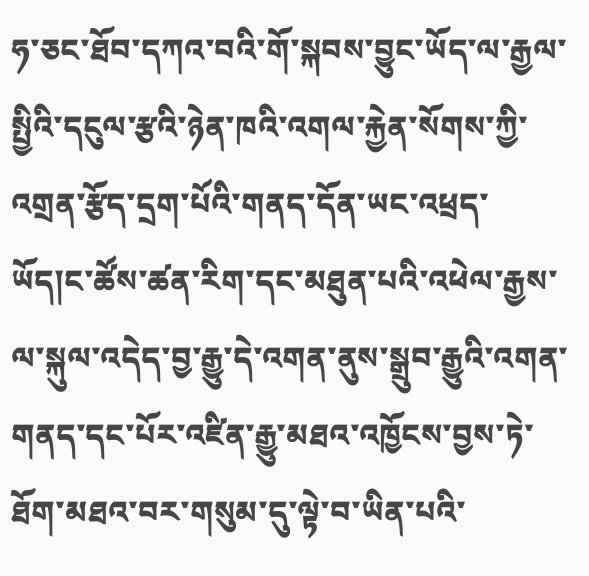ཧ་ཅང་ཐོབ་དཀའ་བའི་གོ་སྐབས་བྱུང་ཡོད་ལ་རྒྱལ་སྤྱིའི་དངུལ་རྩའི་ཉེན་ཁའི་འགལ་རྐྱེན་སོགས་ཀྱི་འགྲན་རྩོད་དྲག་པོའི་གནད་དོན་ཡང་འཕྲད་ཡོད།ང་ཚོས་ཚན་རིག་དང་མཐུན་པའི་འཕེལ་རྒྱས་ལ་སྐུལ་འདེད་བྱ་རྒྱུ་དེ་འགན་ནུས་སྒྲུབ་རྒྱུའི་འགན་གནད་དང་པོར་འཛིན་རྒྱུ་མཐའ་འཁྱོངས་བྱས་ཏེ་ཐོག་མཐའ་བར་གསུམ་དུ་ལྟེ་བ་ཡིན་པའི་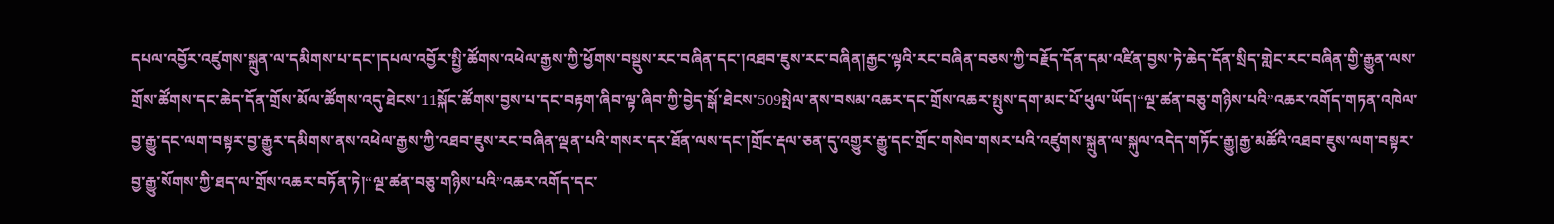དཔལ་འབྱོར་འཛུགས་སྐྲུན་ལ་དམིགས་པ་དང་།དཔལ་འབྱོར་སྤྱི་ཚོགས་འཕེལ་རྒྱས་ཀྱི་ཕྱོགས་བསྡུས་རང་བཞིན་དང་།འཐབ་ཇུས་རང་བཞིན།རྒྱང་ལྟའི་རང་བཞིན་བཅས་ཀྱི་བརྗོད་དོན་དམ་འཛིན་བྱས་ཏེ་ཆེད་དོན་སྲིད་གླེང་རང་བཞིན་གྱི་རྒྱུན་ལས་གྲོས་ཚོགས་དང་ཆེད་དོན་གྲོས་མོལ་ཚོགས་འདུ་ཐེངས་11སྐོང་ཚོགས་བྱས་པ་དང་བརྟག་ཞིབ་ལྟ་ཞིབ་ཀྱི་བྱེད་སྒོ་ཐེངས་509སྤེལ་ནས་བསམ་འཆར་དང་གྲོས་འཆར་སྤུས་དག་མང་པོ་ཕུལ་ཡོད།“ལྔ་ཚན་བཅུ་གཉིས་པའི”འཆར་འགོད་གཏན་འཁེལ་བྱ་རྒྱུ་དང་ལག་བསྟར་བྱ་རྒྱུར་དམིགས་ནས་འཕེལ་རྒྱས་ཀྱི་འཐབ་ཇུས་རང་བཞིན་ལྡན་པའི་གསར་དར་ཐོན་ལས་དང་།གྲོང་རྡལ་ཅན་དུ་འགྱུར་རྒྱུ་དང་གྲོང་གསེབ་གསར་པའི་འཛུགས་སྐྲུན་ལ་སྐུལ་འདེད་གཏོང་རྒྱུ།རྒྱ་མཚོའི་འཐབ་ཇུས་ལག་བསྟར་བྱ་རྒྱུ་སོགས་ཀྱི་ཐད་ལ་གྲོས་འཆར་བཏོན་ཏེ།“ལྔ་ཚན་བཅུ་གཉིས་པའི”འཆར་འགོད་དང་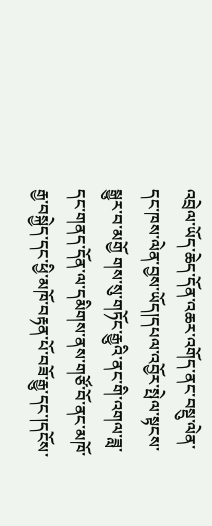འབྲེལ་ཡོད་ཆེད་དོན་འཆར་འགོད་ནང་བསྡུ་ལེན་དང་ཁས་ལེན་བྱས་ཡོད།དཔལ་འབྱོར་སྤེལ་སྟངས་སྒྱུར་བ་མགྱོ གས་སུ་གཏོང་རྒྱུའི་ནང་གི་འགལ་ཟླ་དང་གནད་དོན་ལ་དམིགས་ནས་གཙོ་བོ་ནང་མཁོ་རྒྱ་བསྐྱེད་དང་ཕྱི་མཁོ་བརྟན་པོ་བཟོ་རྒྱུ་དང་།དངོས་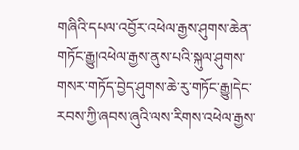གཞིའི་དཔལ་འབྱོར་འཕེལ་རྒྱས་ཤུགས་ཆེན་གཏོང་རྒྱུ།འཕེལ་རྒྱས་ནུས་པའི་སྐུལ་ཤུགས་གསར་གཏོད་བྱེད་ཤུགས་ཆེ་རུ་གཏོང་རྒྱུ།དེང་རབས་ཀྱི་ཞབས་ཞུའི་ལས་རིགས་འཕེལ་རྒྱས་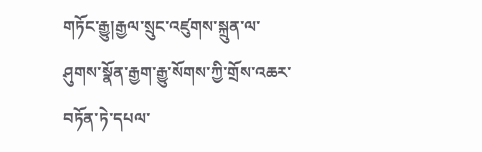གཏོང་རྒྱུ།རྒྱལ་སྲུང་འཛུགས་སྐྲུན་ལ་ཤུགས་སྣོན་རྒྱག་རྒྱུ་སོགས་ཀྱི་གྲོས་འཆར་བཏོན་ཏེ་དཔལ་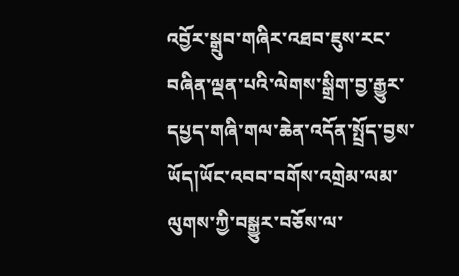འབྱོར་སྒྲུབ་གཞིར་འཐབ་ཇུས་རང་བཞིན་ལྡན་པའི་ལེགས་སྒྲིག་བྱ་རྒྱུར་དཔྱད་གཞི་གལ་ཆེན་འདོན་སྤྲོད་བྱས་ཡོད།ཡོང་འབབ་བགོས་འགྲེམ་ལམ་ལུགས་ཀྱི་བསྒྱུར་བཅོས་ལ་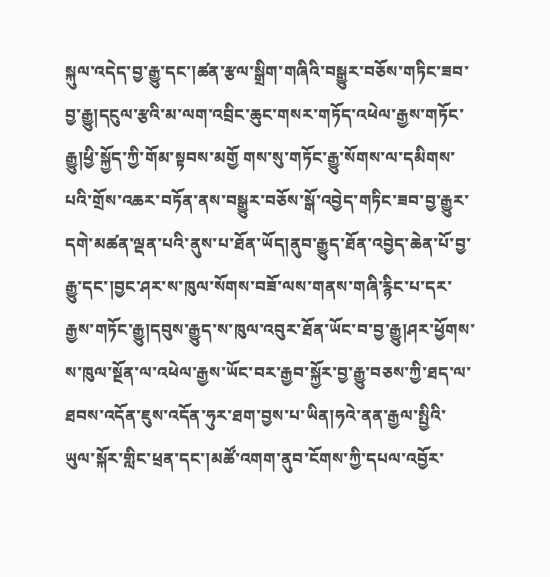སྐུལ་འདེད་བྱ་རྒྱུ་དང་།ཚན་རྩལ་སྒྲིག་གཞིའི་བསྒྱུར་བཅོས་གཏིང་ཟབ་བྱ་རྒྱུ།དངུལ་རྩའི་མ་ལག་འབྲིང་ཆུང་གསར་གཏོད་འཕེལ་རྒྱས་གཏོང་རྒྱུ།ཕྱི་སྐྱོད་ཀྱི་གོམ་སྟབས་མགྱོ གས་སུ་གཏོང་རྒྱུ་སོགས་ལ་དམིགས་པའི་གྲོས་འཆར་བཏོན་ནས་བསྒྱུར་བཅོས་སྒོ་འབྱེད་གཏིང་ཟབ་བྱ་རྒྱུར་དགེ་མཚན་ལྡན་པའི་ནུས་པ་ཐོན་ཡོད།ནུབ་རྒྱུད་ཐོན་འབྱེད་ཆེན་པོ་བྱ་རྒྱུ་དང་།བྱང་ཤར་ས་ཁུལ་སོགས་བཟོ་ལས་གནས་གཞི་རྙིང་པ་དར་རྒྱས་གཏོང་རྒྱུ།དབུས་རྒྱུད་ས་ཁུལ་འབུར་ཐོན་ཡོང་བ་བྱ་རྒྱུ།ཤར་ཕྱོགས་ས་ཁུལ་སྔོན་ལ་འཕེལ་རྒྱས་ཡོང་བར་རྒྱབ་སྐྱོར་བྱ་རྒྱུ་བཅས་ཀྱི་ཐད་ལ་ཐབས་འདོན་ཇུས་འདོན་ཧུར་ཐག་བྱས་པ་ཡིན།ཧའེ་ནན་རྒྱལ་སྤྱིའི་ཡུལ་སྐོར་གླིང་ཕྲན་དང་།མཚོ་འགག་ནུབ་ངོགས་ཀྱི་དཔལ་འབྱོར་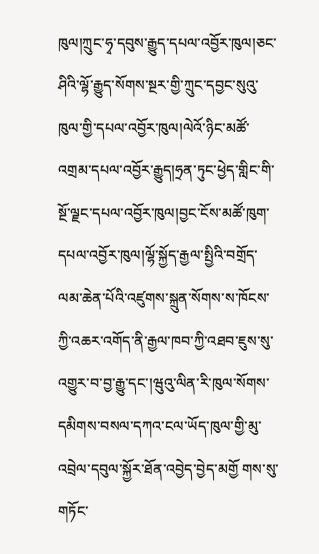ཁུལ།ཀྲུང་ཧྭ་དབུས་རྒྱུད་དཔལ་འབྱོར་ཁུལ།ཅང་ཤིའི་ལྷོ་རྒྱུད་སོགས་སྔར་གྱི་ཀྲུང་དབྱང་སུའུ་ཁུལ་གྱི་དཔལ་འབྱོར་ཁུལ།ལེའོ་ཉིང་མཚོ་འགྲམ་དཔལ་འབྱོར་རྒྱུད།ཧྲན་ཏུང་ཕྱེད་གླིང་གི་སྔོ་ལྗང་དཔལ་འབྱོར་ཁུལ།བྱང་ངོས་མཚོ་ཁུག་དཔལ་འབྱོར་ཁུལ།ལྷོ་སྐྱོད་རྒྱལ་སྤྱིའི་བགྲོད་ལམ་ཆེན་པོའི་འཛུགས་སྐྲུན་སོགས་ས་ཁོངས་ཀྱི་འཆར་འགོད་ནི་རྒྱལ་ཁབ་ཀྱི་འཐབ་ཇུས་སུ་འགྱུར་བ་བྱ་རྒྱུ་དང་།ཝུའུ་ལིན་རི་ཁུལ་སོགས་དམིགས་བསལ་དཀའ་ངལ་ཡོད་ཁུལ་གྱི་མུ་འབྲེལ་དབུལ་སྐྱོར་ཐོན་འབྱེད་བྱེད་མགྱོ གས་སུ་གཏོང་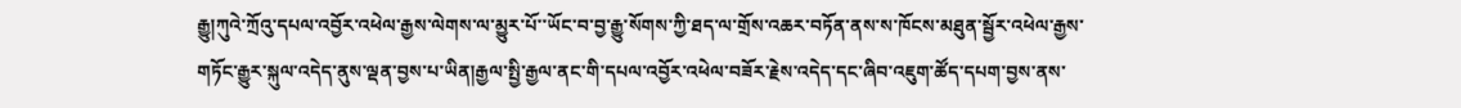རྒྱུ།ཀུའེ་ཀྲོའུ་དཔལ་འབྱོར་འཕེལ་རྒྱས་ལེགས་ལ་མྱུར་པོ་་ཡོང་བ་བྱ་རྒྱུ་སོགས་ཀྱི་ཐད་ལ་གྲོས་འཆར་བཏོན་ནས་ས་ཁོངས་མཐུན་སྦྱོར་འཕེལ་རྒྱས་གཏོང་རྒྱུར་སྐུལ་འདེད་ནུས་ལྡན་བྱས་པ་ཡིན།རྒྱལ་སྤྱི་རྒྱལ་ནང་གི་དཔལ་འབྱོར་འཕེལ་བཟོར་རྗེས་འདེད་དང་ཞིབ་འཇུག་ཚོད་དཔག་བྱས་ནས་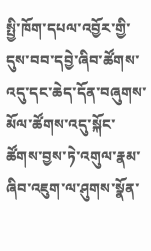སྤྱི་ཁོག་དཔལ་འབྱོར་གྱི་དུས་བབ་དབྱེ་ཞིབ་ཚོགས་འདུ་དང་ཆེད་དོན་བཞུགས་མོལ་ཚོགས་འདུ་སྐོང་ཚོགས་བྱས་ཏེ་འགུལ་རྣམ་ཞིབ་འཇུག་ལ་ཤུགས་སྣོན་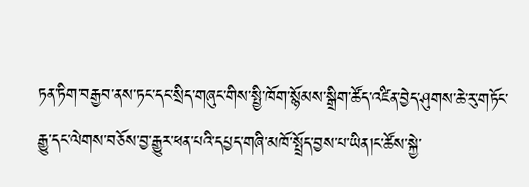ཏན་ཏིག་བརྒྱབ་ནས་ཏང་དང་སྲིད་གཞུང་གིས་སྤྱི་ཁོག་སྙོམས་སྒྲིག་ཚོད་འཛིན་བྱེད་ཤུགས་ཆེ་རུ་གཏོང་རྒྱུ་དང་ལེགས་བཅོས་བྱ་རྒྱུར་ཕན་པའི་དཔྱད་གཞི་མཁོ་སྤྲོད་བྱས་པ་ཡིན།ང་ཚོས་སྐྱེ་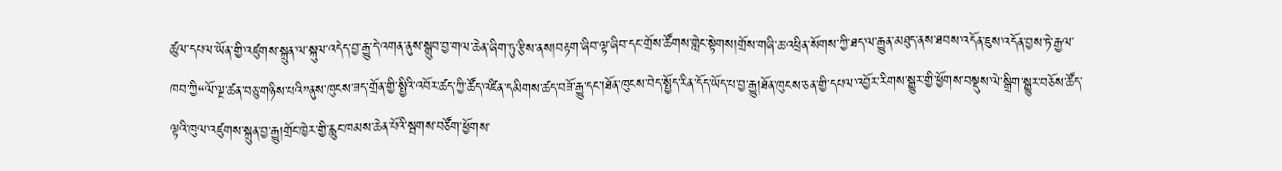ཚུལ་དཔལ་ཡོན་གྱི་འཛུགས་སྐྲུན་ལ་སྐུལ་འདེད་བྱ་རྒྱུ་དེ་འགན་ནུས་སྒྲུབ་བྱ་གལ་ཆེན་ཞིག་ཏུ་རྩིས་ནས།བརྟག་ཞིབ་ལྟ་ཞིབ་དང་གྲོས་ཚོགས་གླེང་སྟེགས།གྲོས་གཞི་ཆ་འཕྲིན་སོགས་ཀྱི་ཐད་ལ་རྒྱུན་མཐུད་ནས་ཐབས་འདོན་ཇུས་འདོན་བྱས་ཏེ་རྒྱལ་ཁབ་ཀྱི“ལོ་ལྔ་ཚན་བཅུ་གཉིས་པའི”ནུས་ཁུངས་ཟད་གྲོན་གྱི་སྤྱིའི་འབོར་ཚད་ཀྱི་ཚོད་འཛིན་དམིགས་ཚད་བཟོ་རྒྱུ་དང་།ཐོན་ཁུངས་བེད་སྤྱོད་རིན་དོད་ཡོད་པ་བྱ་རྒྱུ།ཐོན་ཁུངས་ཅན་གྱི་དཔལ་འབྱོར་རིགས་སྒྱུར་གྱི་ཕྱོགས་བསྡུས་ལེ་སྒྲིག་སྒྱུར་བཅོས་ཚོད་ལྟའི་ཁུལ་འཛུགས་སྐྲུན་བྱ་རྒྱུ།གྲོང་ཁྱེར་གྱི་རླུང་ཁམས་ཆེན་པོའི་སྦགས་བཙོག་ཕྱོགས་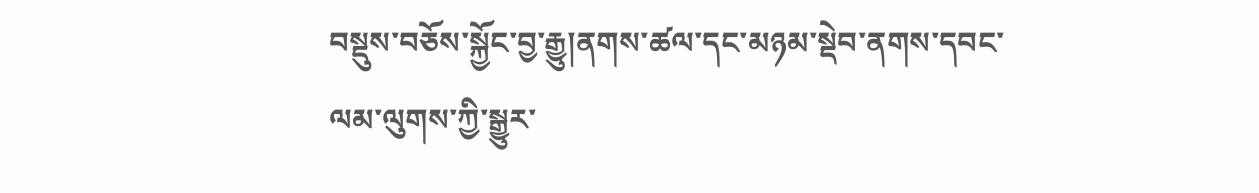བསྡུས་བཅོས་སྐྱོང་བྱ་རྒྱུ།ནགས་ཚལ་དང་མཉམ་སྡེབ་ནགས་དབང་ལམ་ལུགས་ཀྱི་སྒྱུར་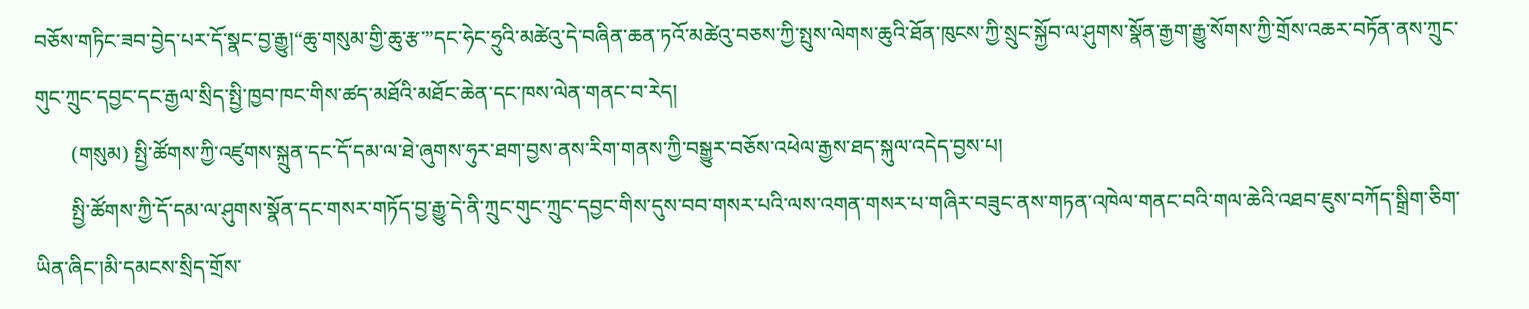བཅོས་གཏིང་ཟབ་བྱེད་པར་དོ་སྣང་བྱ་རྒྱུ།“ཆུ་གསུམ་གྱི་ཆུ་རྩ་”དང་ཧེང་ཧྲུའི་མཚེའུ་དེ་བཞིན་ཆན་ཏའོ་མཚེའུ་བཅས་ཀྱི་སྤུས་ལེགས་ཆུའི་ཐོན་ཁུངས་ཀྱི་སྲུང་སྐྱོབ་ལ་ཤུགས་སྣོན་རྒྱག་རྒྱུ་སོགས་ཀྱི་གྲོས་འཆར་བཏོན་ནས་ཀྲུང་གུང་ཀྲུང་དབྱང་དང་རྒྱལ་སྲིད་སྤྱི་ཁྱབ་ཁང་གིས་ཚད་མཐོའི་མཐོང་ཆེན་དང་ཁས་ལེན་གནང་བ་རེད།
       (གསུམ) སྤྱི་ཚོགས་ཀྱི་འཛུགས་སྐྲུན་དང་དོ་དམ་ལ་ཐེ་ཞུགས་ཧུར་ཐག་བྱས་ནས་རིག་གནས་ཀྱི་བསྒྱུར་བཅོས་འཕེལ་རྒྱས་ཐད་སྐུལ་འདེད་བྱས་པ།
       སྤྱི་ཚོགས་ཀྱི་དོ་དམ་ལ་ཤུགས་སྣོན་དང་གསར་གཏོད་བྱ་རྒྱུ་དེ་ནི་ཀྲུང་གུང་ཀྲུང་དབྱང་གིས་དུས་བབ་གསར་པའི་ལས་འགན་གསར་པ་གཞིར་བཟུང་ནས་གཏན་འཁེལ་གནང་བའི་གལ་ཆེའི་འཐབ་ཇུས་བཀོད་སྒྲིག་ཅིག་ཡིན་ཞིང་།མི་དམངས་སྲིད་གྲོས་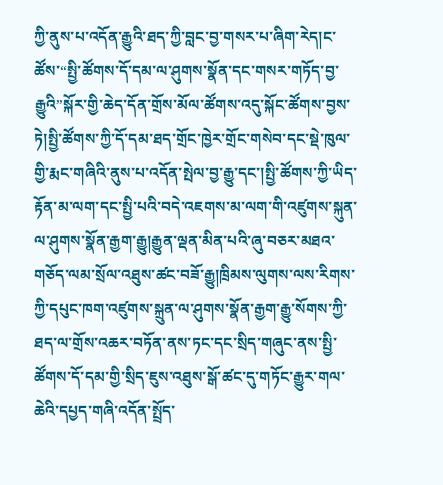ཀྱི་ནུས་པ་འདོན་རྒྱུའི་ཐད་ཀྱི་བླང་བྱ་གསར་པ་ཞིག་རེད།ང་ཚོས་“སྤྱི་ཚོགས་དོ་དམ་ལ་ཤུགས་སྣོན་དང་གསར་གཏོད་བྱ་རྒྱུའི”སྐོར་གྱི་ཆེད་དོན་གྲོས་མོལ་ཚོགས་འདུ་སྐོང་ཚོགས་བྱས་ཏེ།སྤྱི་ཚོགས་ཀྱི་དོ་དམ་ཐད་གྲོང་ཁྱེར་གྲོང་གསེབ་དང་སྡེ་ཁུལ་གྱི་རྨང་གཞིའི་ནུས་པ་འདོན་སྤེལ་བྱ་རྒྱུ་དང་།སྤྱི་ཚོགས་ཀྱི་ཡིད་རྟོན་མ་ལག་དང་སྤྱི་པའི་བདེ་འཇགས་མ་ལག་གི་འཛུགས་སྐུན་ལ་ཤུགས་སྣོན་རྒྱག་རྒྱུ།རྒྱུན་ལྡན་མིན་པའི་ཞུ་བཅར་མཐའ་གཅོད་ལམ་སྲོལ་འཐུས་ཚང་བཟོ་རྒྱུ།ཁྲིམས་ལུགས་ལས་རིགས་ཀྱི་དཔུང་ཁག་འཛུགས་སྐྲུན་ལ་ཤུགས་སྣོན་རྒྱག་རྒྱུ་སོགས་ཀྱི་ཐད་ལ་གྲོས་འཆར་བཏོན་ནས་ཏང་དང་སྲིད་གཞུང་ནས་སྤྱི་ཚོགས་དོ་དམ་གྱི་སྲིད་ཇུས་འཐུས་སྒོ་ཚང་དུ་གཏོང་རྒྱུར་གལ་ཆེའི་དཔྱད་གཞི་འདོན་སྤྲོད་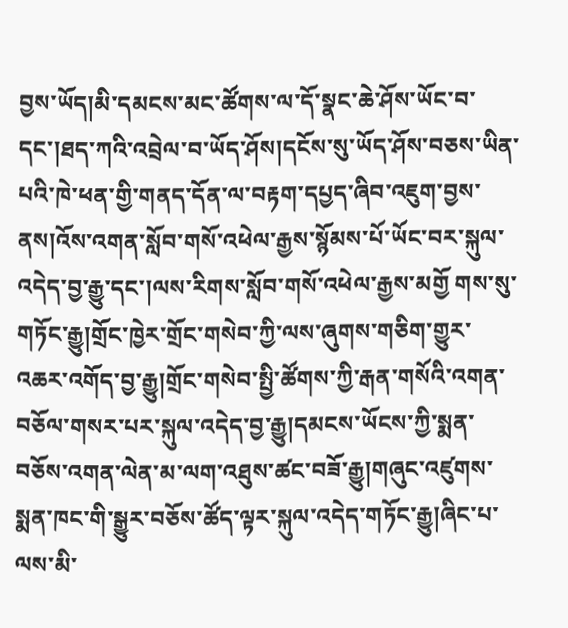བྱས་ཡོད།མི་དམངས་མང་ཚོགས་ལ་དོ་སྣང་ཆེ་ཤོས་ཡོང་བ་དང་།ཐད་ཀའི་འབྲེལ་བ་ཡོད་ཤོས།དངོས་སུ་ཡོད་ཤོས་བཅས་ཡིན་པའི་ཁེ་ཕན་གྱི་གནད་དོན་ལ་བརྟག་དཔྱད་ཞིབ་འཇུག་བྱས་ནས།འོས་འགན་སློབ་གསོ་འཕེལ་རྒྱས་སྙོམས་པོ་ཡོང་བར་སྐུལ་འདེད་བྱ་རྒྱུ་དང་།ལས་རིགས་སློབ་གསོ་འཕེལ་རྒྱས་མགྱོ གས་སུ་གཏོང་རྒྱུ།གྲོང་ཁྱེར་གྲོང་གསེབ་ཀྱི་ལས་ཞུགས་གཅིག་གྱུར་འཆར་འགོད་བྱ་རྒྱུ།གྲོང་གསེབ་སྤྱི་ཚོགས་ཀྱི་རྒན་གསོའི་འགན་བཅོལ་གསར་པར་སྐུལ་འདེད་བྱ་རྒྱུ།དམངས་ཡོངས་ཀྱི་སྨན་བཅོས་འགན་ལེན་མ་ལག་འཐུས་ཚང་བཟོ་རྒྱུ།གཞུང་འཛུགས་སྨན་ཁང་གི་སྒྱུར་བཅོས་ཚོད་ལྟར་སྐུལ་འདེད་གཏོང་རྒྱུ།ཞིང་པ་ལས་མི་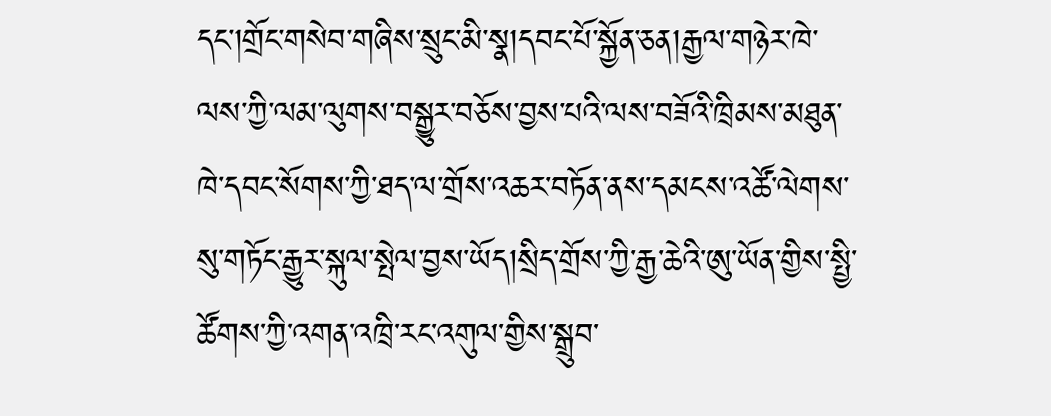དང་།གྲོང་གསེབ་གཞིས་སྲུང་མི་སྣ།དབང་པོ་སྐྱོན་ཅན།རྒྱལ་གཉེར་ཁེ་ལས་ཀྱི་ལམ་ལུགས་བསྒྱུར་བཅོས་བྱས་པའི་ལས་བཟོའི་ཁྲིམས་མཐུན་ཁེ་དབང་སོགས་ཀྱི་ཐད་ལ་གྲོས་འཆར་བཏོན་ནས་དམངས་འཚོ་ལེགས་སུ་གཏོང་རྒྱུར་སྐུལ་སྤེལ་བྱས་ཡོད།སྲིད་གྲོས་ཀྱི་རྒྱ་ཆེའི་ཨུ་ཡོན་གྱིས་སྤྱི་ཚོགས་ཀྱི་འགན་འཁྲི་རང་འགུལ་གྱིས་སྒྲུབ་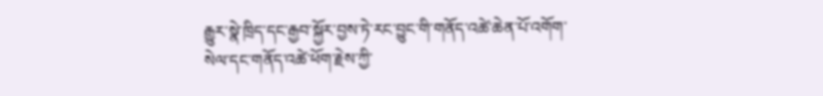རྒྱུར་སྣེ་ཁྲིད་དང་རྒྱབ་སྐྱོར་བྱས་ཏེ་རང་བྱུང་གི་གནོད་འཚེ་ཆེན་པོ་འགོག་སེལ་དང་གནོད་འཚེ་ཕོག་རྗེས་ཀྱི་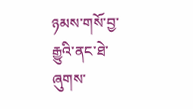ཉམས་གསོ་བྱ་རྒྱུའི་ནང་ཐེ་ཞུགས་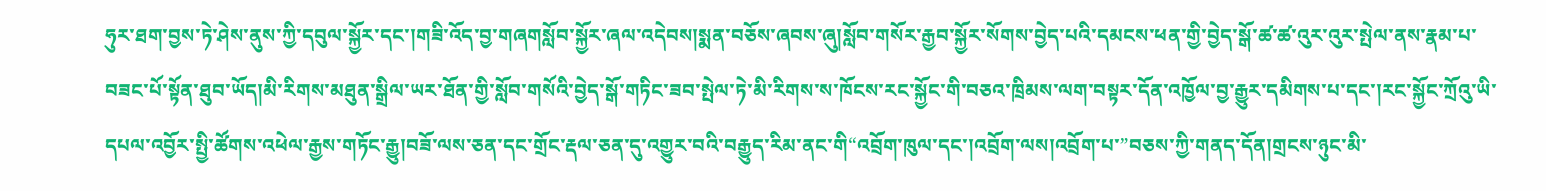ཧུར་ཐག་བྱས་ཏེ་ཤེས་ནུས་ཀྱི་དབུལ་སྐྱོར་དང་།གཟི་འོད་བྱ་གཞགསློབ་སྐྱོར་ཞལ་འདེབས།སྨན་བཅོས་ཞབས་ཞུ།སློབ་གསོར་རྒྱབ་སྐྱོར་སོགས་བྱེད་པའི་དམངས་ཕན་གྱི་བྱེད་སྒོ་ཚ་ཚ་འུར་འུར་སྤེལ་ནས་རྣམ་པ་བཟང་པོ་སྟོན་ཐུབ་ཡོད།མི་རིགས་མཐུན་སྒྲིལ་ཡར་ཐོན་གྱི་སློབ་གསོའི་བྱེད་སྒོ་གཏིང་ཟབ་སྤེལ་ཏེ་མི་རིགས་ས་ཁོངས་རང་སྐྱོང་གི་བཅའ་ཁྲིམས་ལག་བསྟར་དོན་འཁྱོལ་བྱ་རྒྱུར་དམིགས་པ་དང་།རང་སྐྱོང་ཀྲོའུ་ཡི་དཔལ་འབྱོར་སྤྱི་ཚོགས་འཕེལ་རྒྱས་གཏོང་རྒྱུ།བཟོ་ལས་ཅན་དང་གྲོང་རྡལ་ཅན་དུ་འགྱུར་བའི་བརྒྱུད་རིམ་ནང་གི“འབྲོག་ཁུལ་དང་།འབྲོག་ལས།འབྲོག་པ་”བཅས་ཀྱི་གནད་དོན།གྲངས་ཉུང་མི་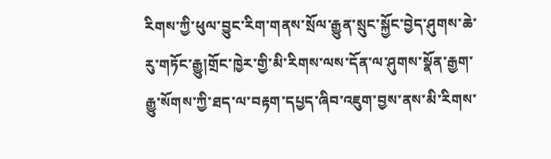རིགས་ཀྱི་ཕུལ་བྱུང་རིག་གནས་སྲོལ་རྒྱུན་སྲུང་སྐྱོང་བྱེད་ཤུགས་ཆེ་རུ་གཏོང་རྒྱུ།གྲོང་ཁྱེར་གྱི་མི་རིགས་ལས་དོན་ལ་ཤུགས་སྣོན་རྒྱག་རྒྱུ་སོགས་ཀྱི་ཐད་ལ་བརྟག་དཔྱད་ཞིབ་འཇུག་བྱས་ནས་མི་རིགས་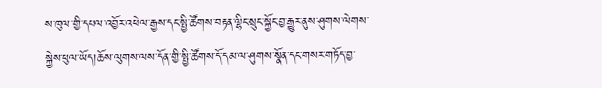ས་ཁུལ་གྱི་དཔལ་འབྱོར་འཕེལ་རྒྱས་དང་སྤྱི་ཚོགས་བརྟན་ལྷིང་སྲུང་སྐྱོང་བྱ་རྒྱུར་ནུས་ཤུགས་ལེགས་སྐྱེས་ཕུལ་ཡོད།ཆོས་ལུགས་ལས་དོན་གྱི་སྤྱི་ཚོགས་དོ་དམ་ལ་ཤུགས་སྣོན་དང་གསར་གཏོད་བྱ་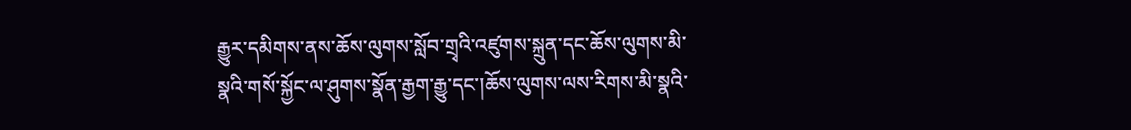རྒྱུར་དམིགས་ནས་ཆོས་ལུགས་སློབ་གྲྭའི་འཛུགས་སྐྲུན་དང་ཆོས་ལུགས་མི་སྣའི་གསོ་སྐྱོང་ལ་ཤུགས་སྣོན་རྒྱག་རྒྱུ་དང་།ཆོས་ལུགས་ལས་རིགས་མི་སྣའི་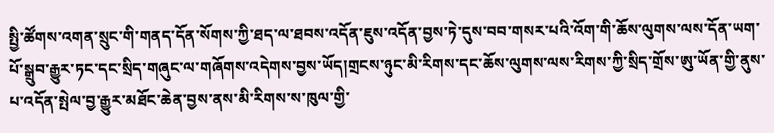སྤྱི་ཚོགས་འགན་སྲུང་གི་གནད་དོན་སོགས་ཀྱི་ཐད་ལ་ཐབས་འདོན་ཇུས་འདོན་བྱས་ཏེ་དུས་བབ་གསར་པའི་འོག་གི་ཆོས་ལུགས་ལས་དོན་ཡག་པོ་སྒྲུབ་རྒྱུར་ཏང་དང་སྲིད་གཞུང་ལ་གཞོགས་འདེགས་བྱས་ཡོད།གྲངས་ཉུང་མི་རིགས་དང་ཆོས་ལུགས་ལས་རིགས་ཀྱི་སྲིད་གྲོས་ཨུ་ཡོན་གྱི་ནུས་པ་འདོན་སྤེལ་བྱ་རྒྱུར་མཐོང་ཆེན་བྱས་ནས་མི་རིགས་ས་ཁུལ་གྱི་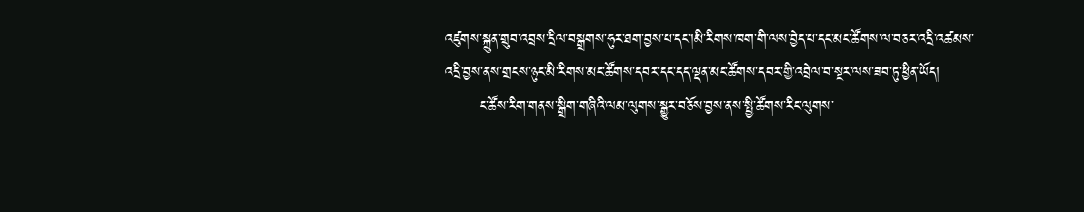འཛུགས་སྐྲུན་གྲུབ་འབྲས་དྲིལ་བསྒྲགས་ཧུར་ཐག་བྱས་པ་དང་།མི་རིགས་ཁག་གི་ལས་བྱེད་པ་དང་མང་ཚོགས་ལ་བཅར་འདྲི་འཚམས་འདྲི་བྱས་ནས་གྲངས་ཉུང་མི་རིགས་མང་ཚོགས་དབར་དང་དད་ལྡན་མང་ཚོགས་དབར་གྱི་འབྲེལ་བ་སྔར་ལས་ཟབ་ཏུ་ཕྱིན་ཡོད།
       ང་ཚོས་རིག་གནས་སྒྲིག་གཞིའི་ལམ་ལུགས་སྒྱུར་བཅོས་བྱས་ནས་སྤྱི་ཚོགས་རིང་ལུགས་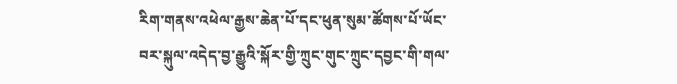རིག་གནས་འཕེལ་རྒྱས་ཆེན་པོ་དང་ཕུན་སུམ་ཚོགས་པོ་ཡོང་བར་སྐུལ་འདེད་བྱ་རྒྱུའི་སྐོར་གྱི་ཀྲུང་གུང་ཀྲུང་དབྱང་གི་གལ་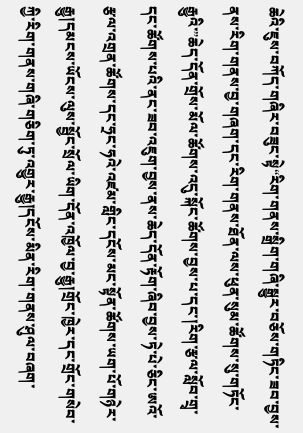ཆེའི་ཇུས་བཀོད་གཞིར་བཟུང་སྟེ“རིག་གནས་སྒྲིག་གཞི་སྒྱུར་བཅོས་གཏིང་ཟབ་བྱས་ནས་རིག་གནས་བྱ་གཞག་དང་རིག་གནས་ཐོན་ལས་ཕུན་སུམ་ཚོགས་སུ་གཏོང་རྒྱུའི་”ཆེད་དོན་གྲོས་མོལ་ཚོགས་འདུ་སྐོང་ཚོགས་བྱས་པ་དང་།རིག་རྩལ་སློབ་གྲྭ་དང་ཚོགས་པའི་ནང་ཟབ་འཇུག་བྱས་ནས་ཆེད་དོན་རྟོག་ཞིབ་བྱས་ཏེ་པེ་ཅིང་ཨའོ་རྩལ་འགྲན་ཚོགས་དང་ཧྲང་ཧའེ་འཛམ་གླིང་དངོས་མང་སྟོན་ཚོགས་ཡག་པོ་གཉེར་རྒྱུ།དམངས་ཡོངས་ལུས་སྦྱོང་སྲོལ་ཡིག་དོན་འཁྱོལ་བྱ་རྒྱུ།གྲོང་ཁྱེར་དང་གྲོང་གསེབ་ཀྱི་རིག་གནས་གཞི་གཅིག་ཏུ་འགྱུར་རྒྱུ།དངོས་མིན་རིག་གནས་ཤུལ་བཞག་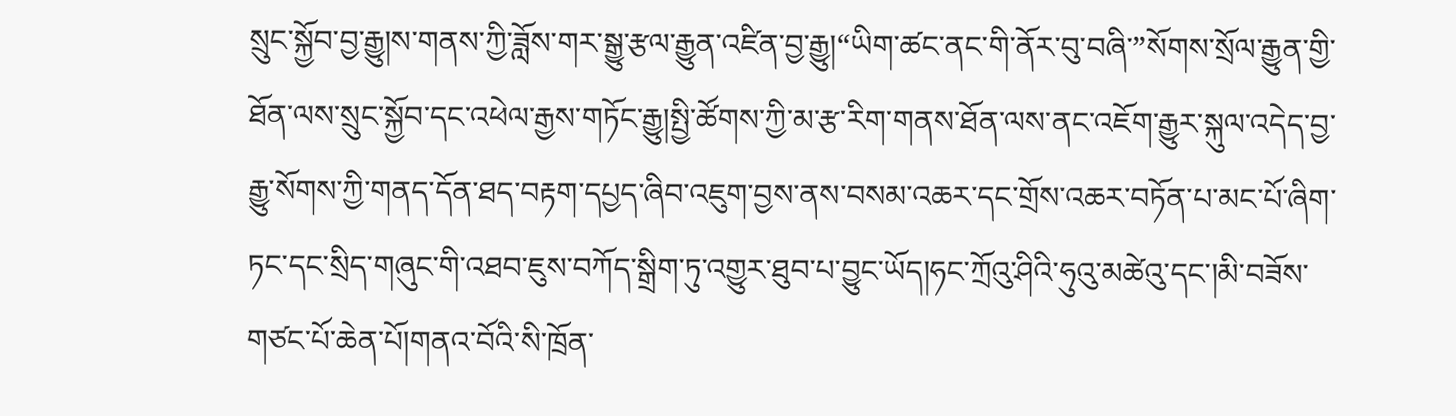སྲུང་སྐྱོབ་བྱ་རྒྱུ།ས་གནས་ཀྱི་ཟློས་གར་སྒྱུ་རྩལ་རྒྱུན་འཛིན་བྱ་རྒྱུ།“ཡིག་ཚང་ནང་གི་ནོར་བུ་བཞི་”སོགས་སྲོལ་རྒྱུན་གྱི་ཐོན་ལས་སྲུང་སྐྱོབ་དང་འཕེལ་རྒྱས་གཏོང་རྒྱུ།སྤྱི་ཚོགས་ཀྱི་མ་རྩ་རིག་གནས་ཐོན་ལས་ནང་འཇོག་རྒྱུར་སྐུལ་འདེད་བྱ་རྒྱུ་སོགས་ཀྱི་གནད་དོན་ཐད་བརྟག་དཔྱད་ཞིབ་འཇུག་བྱས་ནས་བསམ་འཆར་དང་གྲོས་འཆར་བཏོན་པ་མང་པོ་ཞིག་ཏང་དང་སྲིད་གཞུང་གི་འཐབ་ཇུས་བཀོད་སྒྲིག་ཏུ་འགྱུར་ཐུབ་པ་བྱུང་ཡོད།ཧང་ཀྲོའུ་ཤིའི་ཧུའུ་མཚེའུ་དང་།མི་བཟོས་གཙང་པོ་ཆེན་པོ།གནའ་བོའི་སི་ཁྲོན་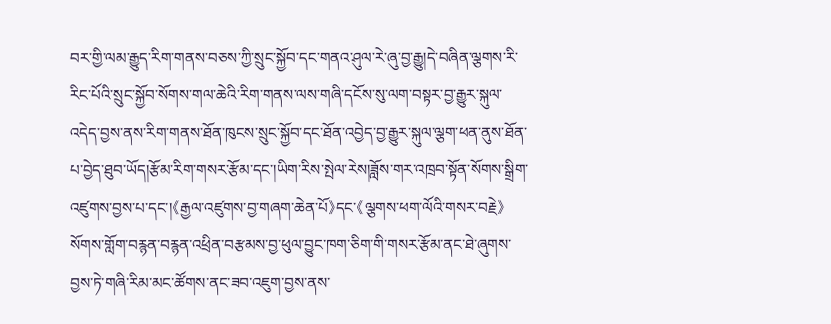བར་གྱི་ལམ་རྒྱུད་རིག་གནས་བཅས་ཀྱི་སྲུང་སྐྱོབ་དང་གནའ་ཤུལ་རེ་ཞུ་བྱ་རྒྱུ།དེ་བཞིན་ལྕགས་རི་རིང་པོའི་སྲུང་སྐྱོབ་སོགས་གལ་ཆེའི་རིག་གནས་ལས་གཞི་དངོས་སུ་ལག་བསྟར་བྱ་རྒྱུར་སྐུལ་འདེད་བྱས་ནས་རིག་གནས་ཐོན་ཁུངས་སྲུང་སྐྱོབ་དང་ཐོན་འབྱེད་བྱ་རྒྱུར་སྐུལ་ལྕག་ཕན་ནུས་ཐོན་པ་བྱེད་ཐུབ་ཡོད།རྩོམ་རིག་གསར་རྩོམ་དང་།ཡིག་རིས་སྤེལ་རེས།ཟློས་གར་འཁྲབ་སྟོན་སོགས་སྒྲིག་འཛུགས་བྱས་པ་དང་།《རྒྱལ་འཛུགས་བྱ་གཞག་ཆེན་པོ》དང་《ལྕགས་ཕག་ལོའི་གསར་བརྗེ》སོགས་གློག་བརྙན་བརྙན་འཕྲིན་བརྩམས་བྱ་ཕུལ་བྱུང་ཁག་ཅིག་གི་གསར་རྩོམ་ནང་ཐེ་ཞུགས་བྱས་ཏེ་གཞི་རིམ་མང་ཚོགས་ནང་ཟབ་འཇུག་བྱས་ནས་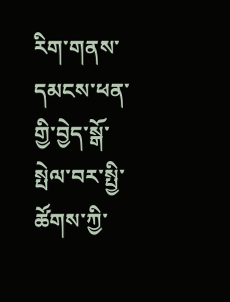རིག་གནས་དམངས་ཕན་གྱི་བྱེད་སྒོ་སྤེལ་བར་སྤྱི་ཚོགས་ཀྱི་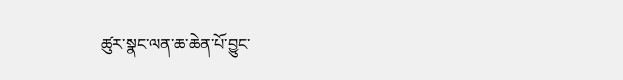ཚུར་སྣང་ལན་ཆ་ཆེན་པོ་བྱུང་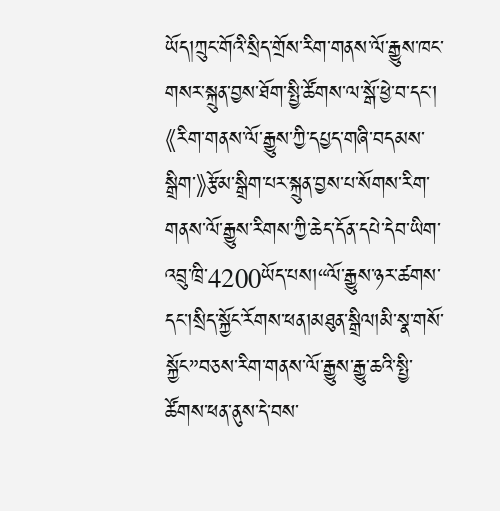ཡོད།ཀྲུང་གོའི་སྲིད་གྲོས་རིག་གནས་ལོ་རྒྱུས་ཁང་གསར་སྐྲུན་བྱས་ཐོག་སྤྱི་ཚོགས་ལ་སྒོ་ཕྱེ་བ་དང་།《རིག་གནས་ལོ་རྒྱུས་ཀྱི་དཔྱད་གཞི་བདམས་སྒྲིག་》རྩོམ་སྒྲིག་པར་སྐྲུན་བྱས་པ་སོགས་རིག་གནས་ལོ་རྒྱུས་རིགས་ཀྱི་ཆེད་དོན་དཔེ་དེབ་ཡིག་འབྲུ་ཁྲི་4200ཡོད་པས།“ལོ་རྒྱུས་ཉར་ཚགས་དང་།སྲིད་སྐྱོང་རོགས་ཕན།མཐུན་སྒྲིལ།མི་སྣ་གསོ་སྐྱོང”བཅས་རིག་གནས་ལོ་རྒྱུས་རྒྱུ་ཆའི་སྤྱི་ཚོགས་ཕན་ནུས་དེ་བས་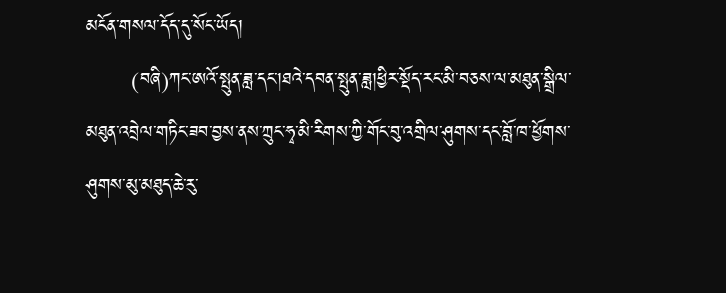མངོན་གསལ་དོད་དུ་སོང་ཡོད།
       (བཞི)ཀང་ཨའོ་སྤུན་ཟླ་དང་།ཐའེ་དབན་སྤུན་ཟླ།ཕྱིར་སྡོད་རང་མི་བཅས་ལ་མཐུན་སྒྲིལ་མཐུན་འབྲེལ་གཏིང་ཟབ་བྱས་ནས་ཀྲུང་ཧྭ་མི་རིགས་ཀྱི་གོང་བུ་འགྲིལ་ཤུགས་དང་བློ་ཁ་ཕྱོགས་ཤུགས་མུ་མཐུད་ཆེ་རུ་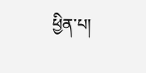ཕྱིན་པ།